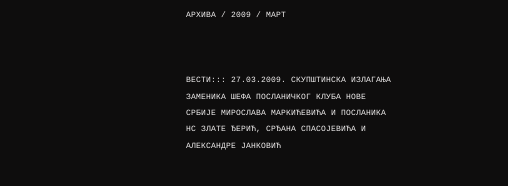АРХИВА / 2009 / МАРТ



ВЕСТИ::: 27.03.2009. СКУПШТИНСКА ИЗЛАГАЊА ЗАМЕНИКА ШЕФА ПОСЛАНИЧКОГ КЛУБА НОВЕ СРБИЈЕ МИРОСЛАВА МАРКИЋЕВИЋА И ПОСЛАНИКА НС ЗЛАТЕ ЂЕРИЋ, СРЂАНА СПАСОЈЕВИЋА И АЛЕКСАНДРЕ ЈАНКОВИЋ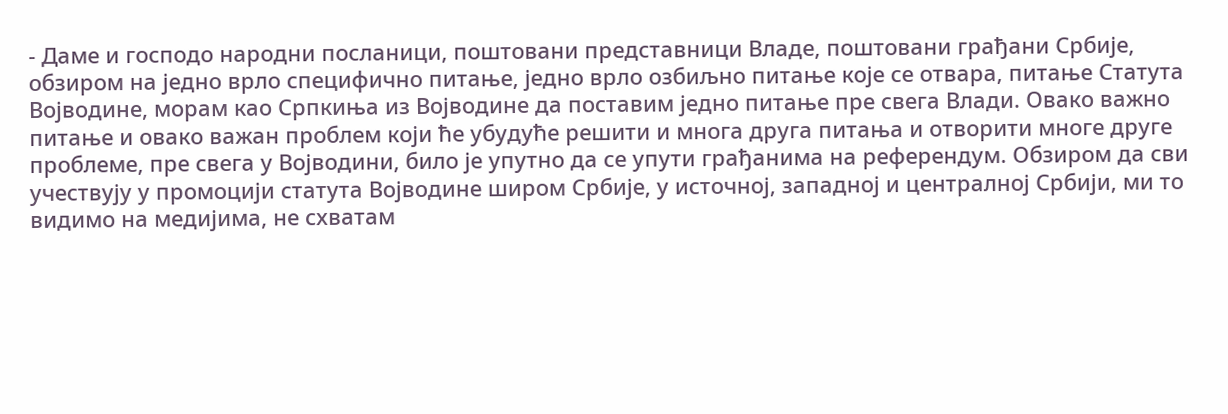- Даме и господо народни посланици, поштовани представници Владе, поштовани грађани Србије, обзиром на једно врло специфично питање, једно врло озбиљно питање које се отвара, питање Статута Војводине, морам као Српкиња из Војводине да поставим једно питање пре свега Влади. Овако важно питање и овако важан проблем који ће убудуће решити и многа друга питања и отворити многе друге проблеме, пре свега у Војводини, било је упутно да се упути грађанима на референдум. Обзиром да сви учествују у промоцији статута Војводине широм Србије, у источној, западној и централној Србији, ми то видимо на медијима, не схватам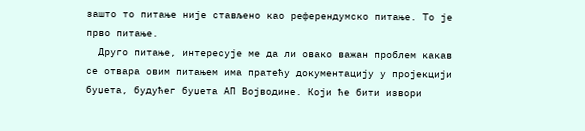зашто то питање није стављено као референдумско питање. То је прво питање.
  Друго питање, интересује ме да ли овако важан проблем какав се отвара овим питањем има пратећу документацију у пројекцији буџета, будућег буџета АП Војводине. Који ће бити извори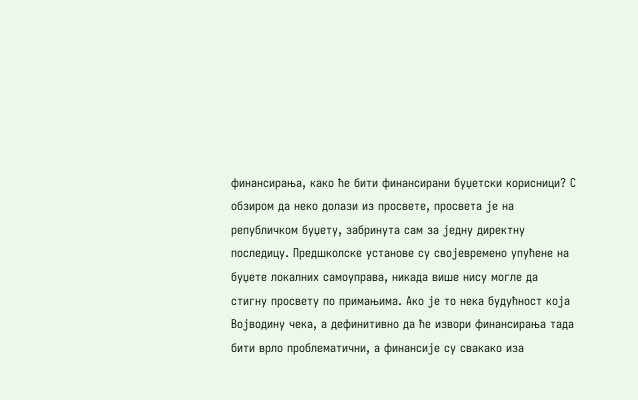финансирања, како ће бити финансирани буџетски корисници? С обзиром да неко долази из просвете, просвета је на републичком буџету, забринута сам за једну директну последицу. Предшколске установе су својевремено упућене на буџете локалних самоуправа, никада више нису могле да стигну просвету по примањима. Ако је то нека будућност која Војводину чека, а дефинитивно да ће извори финансирања тада бити врло проблематични, а финансије су свакако иза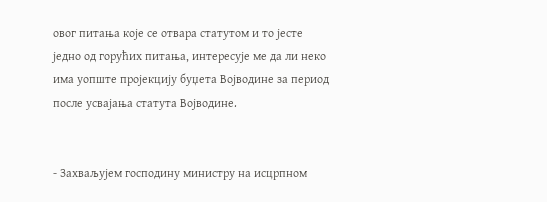овог питања које се отвара статутом и то јесте једно од горућих питања, интересује ме да ли неко има уопште пројекцију буџета Војводине за период после усвајања статута Војводине.


- Захваљујем господину министру на исцрпном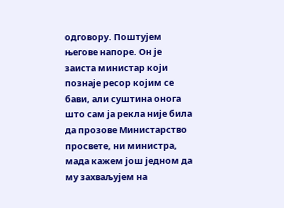одговору. Поштујем његове напоре. Он је заиста министар који познаје ресор којим се бави, али суштина онога што сам ја рекла није била да прозове Министарство просвете, ни министра, мада кажем још једном да му захваљујем на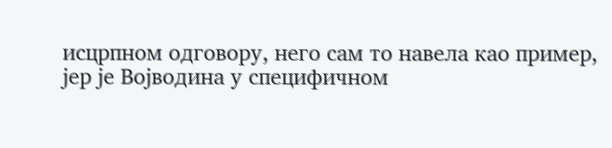исцрпном одговору, него сам то навела као пример, јер је Војводина у специфичном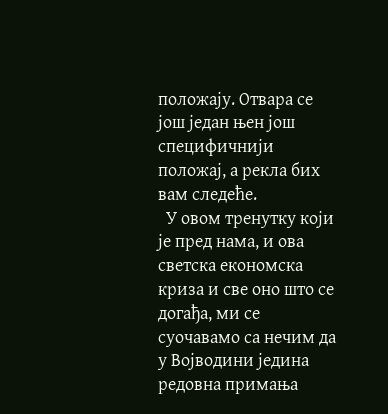положају. Отвара се још један њен још специфичнији положај, а рекла бих вам следеће.
  У овом тренутку који је пред нама, и ова светска економска криза и све оно што се догађа, ми се суочавамо са нечим да у Војводини једина редовна примања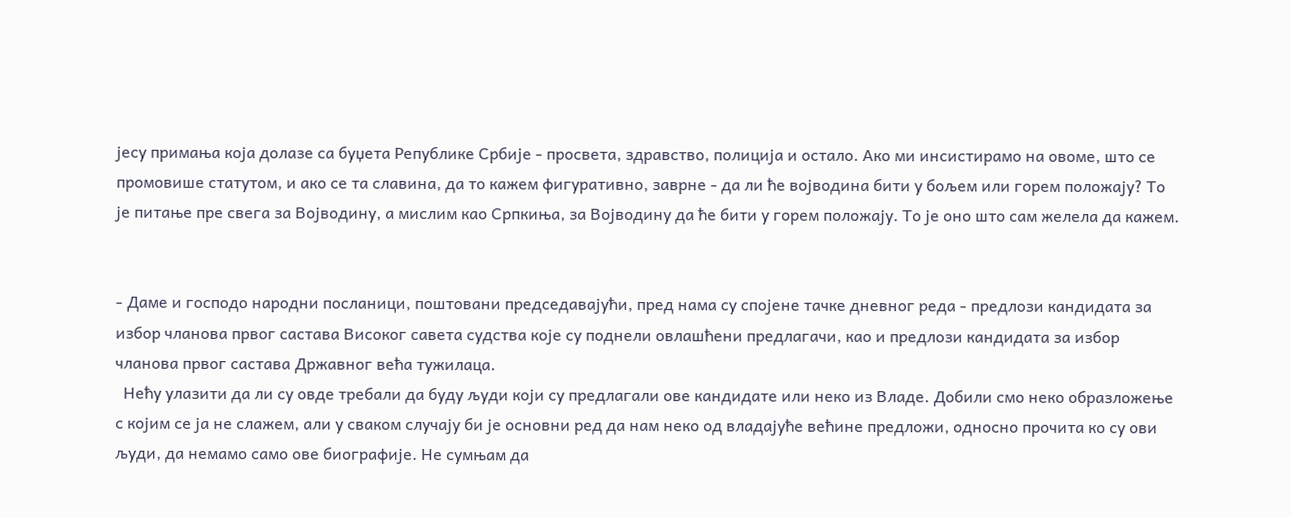јесу примања која долазе са буџета Републике Србије - просвета, здравство, полиција и остало. Ако ми инсистирамо на овоме, што се промовише статутом, и ако се та славина, да то кажем фигуративно, заврне - да ли ће војводина бити у бољем или горем положају? То је питање пре свега за Војводину, а мислим као Српкиња, за Војводину да ће бити у горем положају. То је оно што сам желела да кажем.


- Даме и господо народни посланици, поштовани председавајући, пред нама су спојене тачке дневног реда - предлози кандидата за избор чланова првог састава Високог савета судства које су поднели овлашћени предлагачи, као и предлози кандидата за избор чланова првог састава Државног већа тужилаца.
  Нећу улазити да ли су овде требали да буду људи који су предлагали ове кандидате или неко из Владе. Добили смо неко образложење с којим се ја не слажем, али у сваком случају би је основни ред да нам неко од владајуће већине предложи, односно прочита ко су ови људи, да немамо само ове биографије. Не сумњам да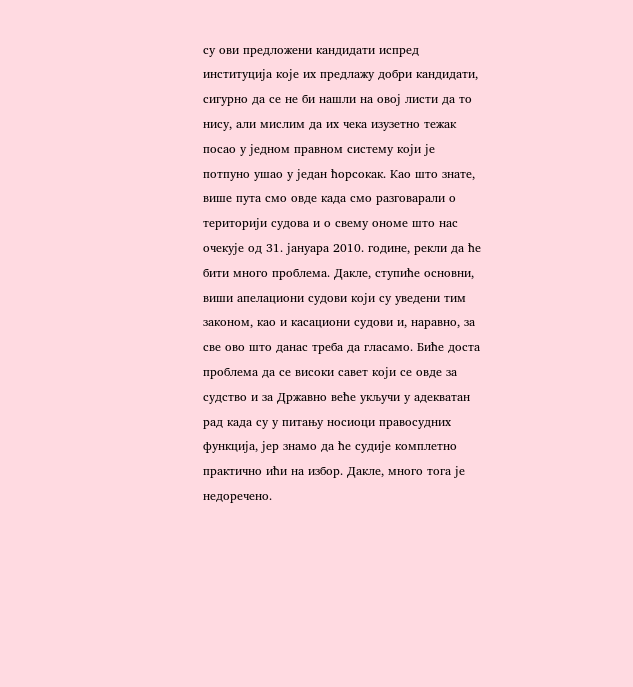су ови предложени кандидати испред институција које их предлажу добри кандидати, сигурно да се не би нашли на овој листи да то нису, али мислим да их чека изузетно тежак посао у једном правном систему који је потпуно ушао у један ћорсокак. Као што знате, више пута смо овде када смо разговарали о територији судова и о свему ономе што нас очекује од 31. јануара 2010. године, рекли да ће бити много проблема. Дакле, ступиће основни, виши апелациони судови који су уведени тим законом, као и касациони судови и, наравно, за све ово што данас треба да гласамо. Биће доста проблема да се високи савет који се овде за судство и за Државно веће укључи у адекватан рад када су у питању носиоци правосудних функција, јер знамо да ће судије комплетно практично ићи на избор. Дакле, много тога је недоречено.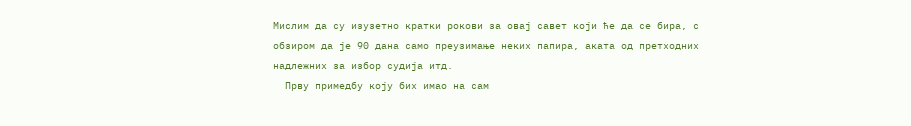Мислим да су изузетно кратки рокови за овај савет који ће да се бира, с обзиром да је 90 дана само преузимање неких папира, аката од претходних надлежних за избор судија итд.
  Прву примедбу коју бих имао на сам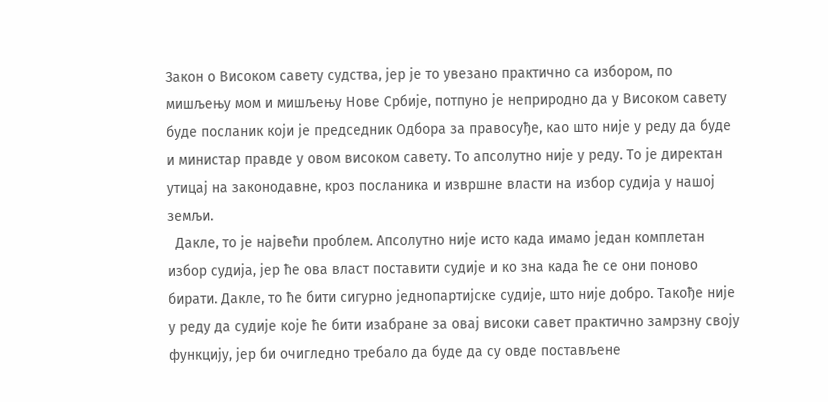Закон о Високом савету судства, јер је то увезано практично са избором, по мишљењу мом и мишљењу Нове Србије, потпуно је неприродно да у Високом савету буде посланик који је председник Одбора за правосуђе, као што није у реду да буде и министар правде у овом високом савету. То апсолутно није у реду. То је директан утицај на законодавне, кроз посланика и извршне власти на избор судија у нашој земљи.
  Дакле, то је највећи проблем. Апсолутно није исто када имамо један комплетан избор судија, јер ће ова власт поставити судије и ко зна када ће се они поново бирати. Дакле, то ће бити сигурно једнопартијске судије, што није добро. Такође није у реду да судије које ће бити изабране за овај високи савет практично замрзну своју функцију, јер би очигледно требало да буде да су овде постављене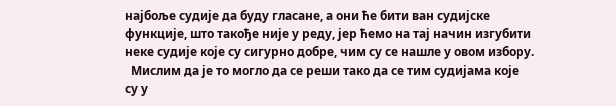најбоље судије да буду гласане, а они ће бити ван судијске функције, што такође није у реду, јер ћемо на тај начин изгубити неке судије које су сигурно добре, чим су се нашле у овом избору.
  Мислим да је то могло да се реши тако да се тим судијама које су у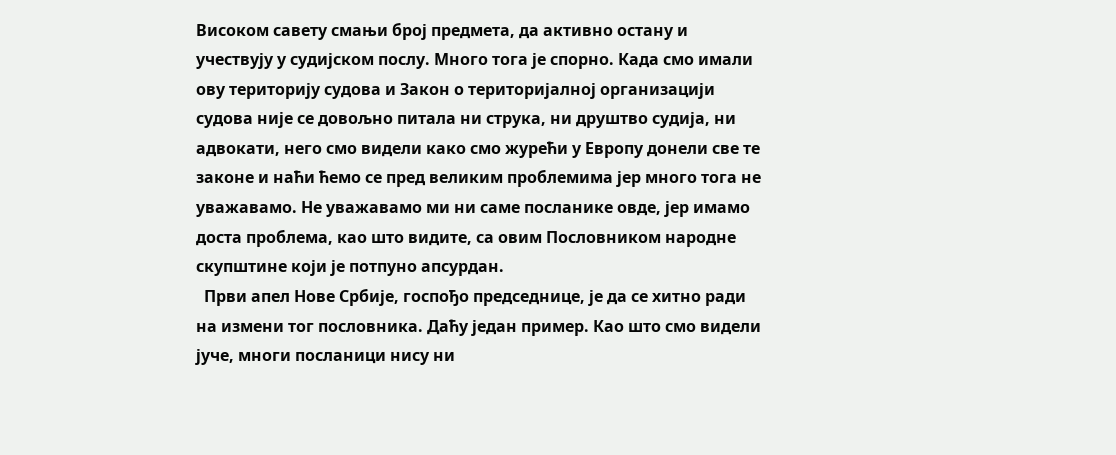Високом савету смањи број предмета, да активно остану и учествују у судијском послу. Много тога је спорно. Када смо имали ову територију судова и Закон о територијалној организацији судова није се довољно питала ни струка, ни друштво судија, ни адвокати, него смо видели како смо журећи у Европу донели све те законе и наћи ћемо се пред великим проблемима јер много тога не уважавамо. Не уважавамо ми ни саме посланике овде, јер имамо доста проблема, као што видите, са овим Пословником народне скупштине који је потпуно апсурдан.
  Први апел Нове Србије, госпођо председнице, је да се хитно ради на измени тог пословника. Даћу један пример. Као што смо видели јуче, многи посланици нису ни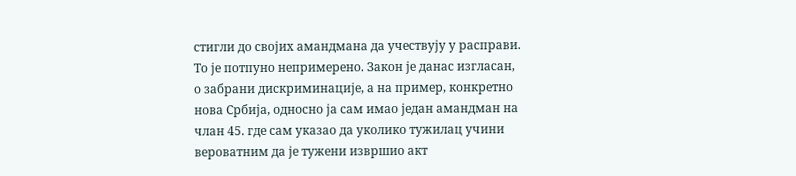стигли до својих амандмана да учествују у расправи. То је потпуно непримерено. Закон је данас изгласан, о забрани дискриминације, а на пример, конкретно нова Србија, односно ја сам имао један амандман на члан 45. где сам указао да уколико тужилац учини вероватним да је тужени извршио акт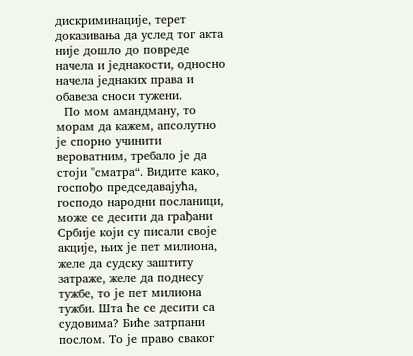дискриминације, терет доказивања да услед тог акта није дошло до повреде начела и једнакости, односно начела једнаких права и обавеза сноси тужени.
  По мом амандману, то морам да кажем, апсолутно је спорно учинити вероватним, требало је да стоји "сматра“. Видите како, госпођо председавајућа, господо народни посланици, може се десити да грађани Србије који су писали своје акције, њих је пет милиона, желе да судску заштиту затраже, желе да поднесу тужбе, то је пет милиона тужби. Шта ће се десити са судовима? Биће затрпани послом. То је право сваког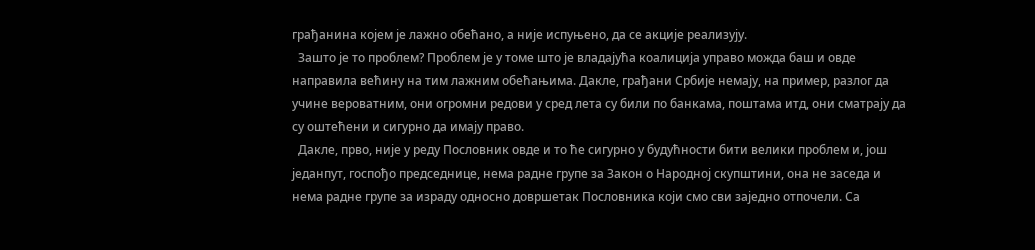грађанина којем је лажно обећано, а није испуњено, да се акције реализују.
  Зашто је то проблем? Проблем је у томе што је владајућа коалиција управо можда баш и овде направила већину на тим лажним обећањима. Дакле, грађани Србије немају, на пример, разлог да учине вероватним, они огромни редови у сред лета су били по банкама, поштама итд, они сматрају да су оштећени и сигурно да имају право.
  Дакле, прво, није у реду Пословник овде и то ће сигурно у будућности бити велики проблем и, још једанпут, госпођо председнице, нема радне групе за Закон о Народној скупштини, она не заседа и нема радне групе за израду односно довршетак Пословника који смо сви заједно отпочели. Са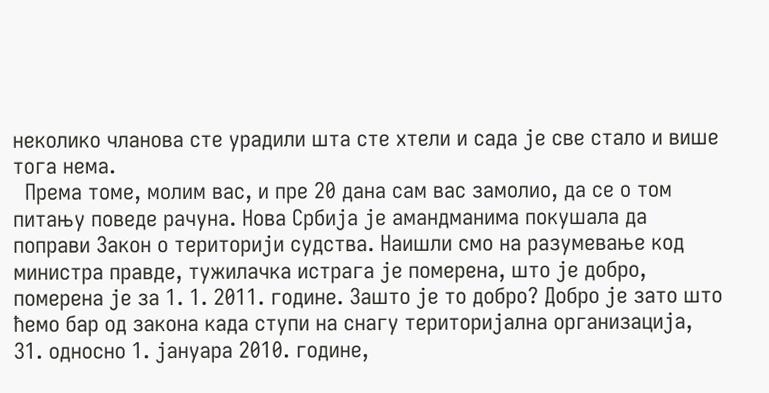неколико чланова сте урадили шта сте хтели и сада је све стало и више тога нема.
  Према томе, молим вас, и пре 20 дана сам вас замолио, да се о том питању поведе рачуна. Нова Србија је амандманима покушала да поправи Закон о територији судства. Наишли смо на разумевање код министра правде, тужилачка истрага је померена, што је добро, померена је за 1. 1. 2011. године. Зашто је то добро? Добро је зато што ћемо бар од закона када ступи на снагу територијална организација, 31. односно 1. јануара 2010. године,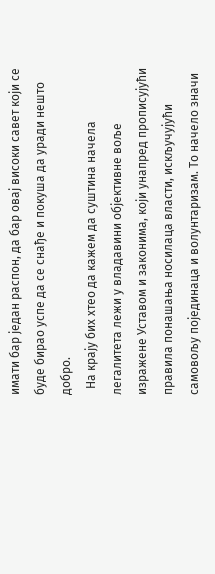имати бар један распон, да бар овај високи савет који се буде бирао успе да се снађе и покуша да уради нешто добро.
  На крају бих хтео да кажем да суштина начела легалитета лежи у владавини објективне воље изражене Уставом и законима, који унапред прописујући правила понашања носилаца власти, искључујући самовољу појединаца и волунтаризам. То начело значи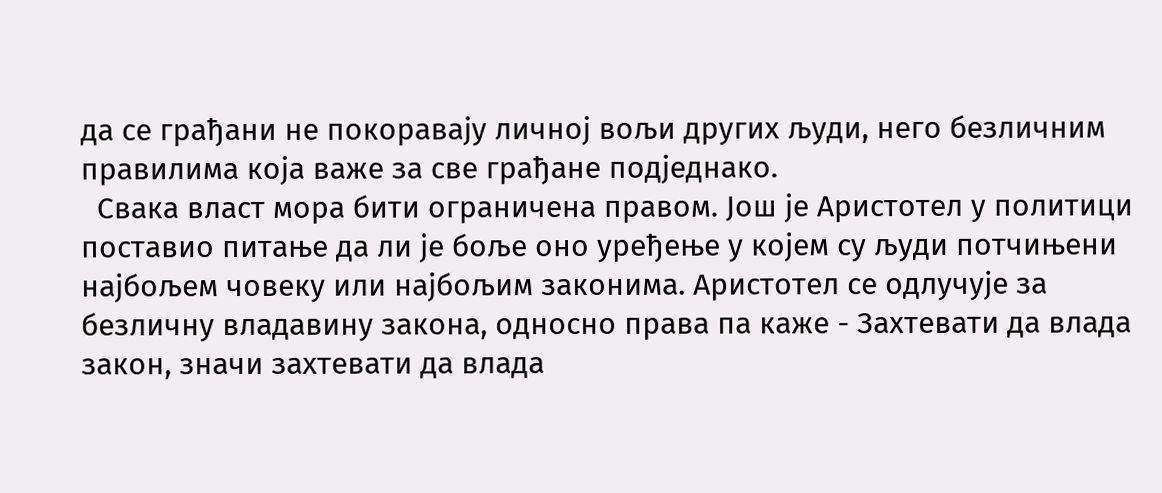да се грађани не покоравају личној вољи других људи, него безличним правилима која важе за све грађане подједнако.
  Свака власт мора бити ограничена правом. Још је Аристотел у политици поставио питање да ли је боље оно уређење у којем су људи потчињени најбољем човеку или најбољим законима. Аристотел се одлучује за безличну владавину закона, односно права па каже - Захтевати да влада закон, значи захтевати да влада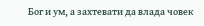Бог и ум, а захтевати да влада човек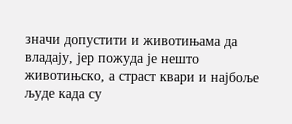значи допустити и животињама да владају, јер пожуда је нешто животињско, а страст квари и најбоље људе када су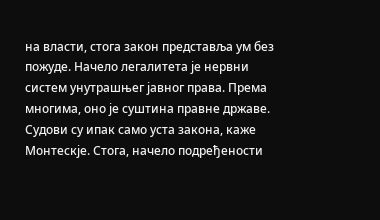на власти, стога закон представља ум без пожуде. Начело легалитета је нервни систем унутрашњег јавног права. Према многима, оно је суштина правне државе. Судови су ипак само уста закона, каже Монтескје. Стога, начело подређености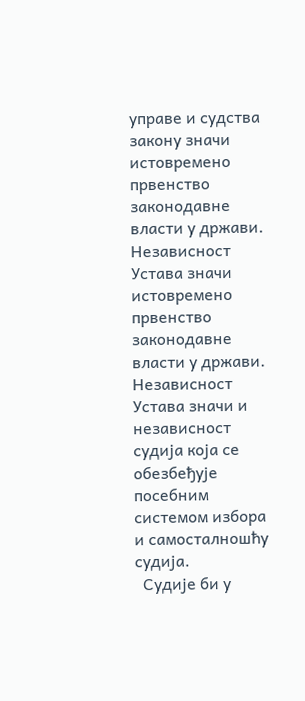управе и судства закону значи истовремено првенство законодавне власти у држави. Независност Устава значи истовремено првенство законодавне власти у држави. Независност Устава значи и независност судија која се обезбеђује посебним системом избора и самосталношћу судија.
  Судије би у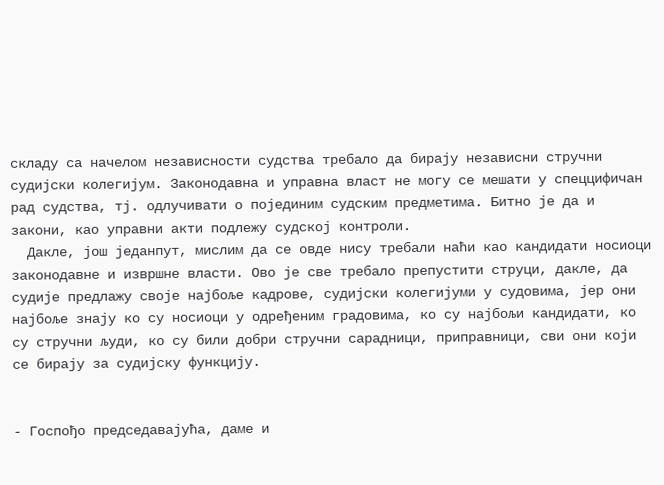складу са начелом независности судства требало да бирају независни стручни судијски колегијум. Законодавна и управна власт не могу се мешати у спеццифичан рад судства, тј. одлучивати о појединим судским предметима. Битно је да и закони, као управни акти подлежу судској контроли.
  Дакле, још једанпут, мислим да се овде нису требали наћи као кандидати носиоци законодавне и извршне власти. Ово је све требало препустити струци, дакле, да судије предлажу своје најбоље кадрове, судијски колегијуми у судовима, јер они најбоље знају ко су носиоци у одређеним градовима, ко су најбољи кандидати, ко су стручни људи, ко су били добри стручни сарадници, приправници, сви они који се бирају за судијску функцију.


- Госпођо председавајућа, даме и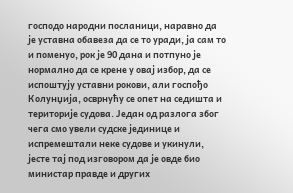господо народни посланици, наравно да је уставна обавеза да се то уради, ја сам то и поменуо, рок је 90 дана и потпуно је нормално да се крене у овај избор, да се испоштују уставни рокови, али госпођо Колунџија, осврнућу се опет на седишта и територије судова. Један од разлога због чега смо увели судске јединице и испремештали неке судове и укинули, јесте тај под изговором да је овде био министар правде и других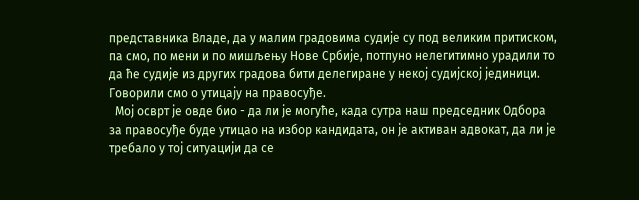представника Владе, да у малим градовима судије су под великим притиском, па смо, по мени и по мишљењу Нове Србије, потпуно нелегитимно урадили то да ће судије из других градова бити делегиране у некој судијској јединици. Говорили смо о утицају на правосуђе.
  Мој осврт је овде био - да ли је могуће, када сутра наш председник Одбора за правосуђе буде утицао на избор кандидата, он је активан адвокат, да ли је требало у тој ситуацији да се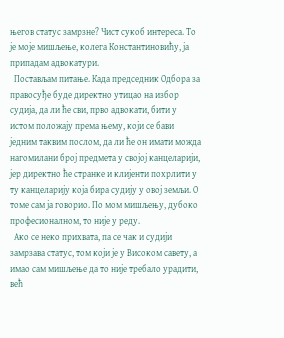његов статус замрзне? Чист сукоб интереса. То је моје мишљење, колега Константиновићу, ја припадам адвокатури.
  Постављам питање. Када председник Одбора за правосуђе буде директно утицао на избор судија, да ли ће сви, прво адвокати, бити у истом положају према њему, који се бави једним таквим послом, да ли ће он имати можда нагомилани број предмета у својој канцеларији, јер директно ће странке и клијенти похрлити у ту канцеларију која бира судију у овој земљи. О томе сам ја говорио. По мом мишљењу, дубоко професионалном, то није у реду.
  Ако се неко прихвата, па се чак и судији замрзава статус, том који је у Високом савету, а имао сам мишљење да то није требало урадити, већ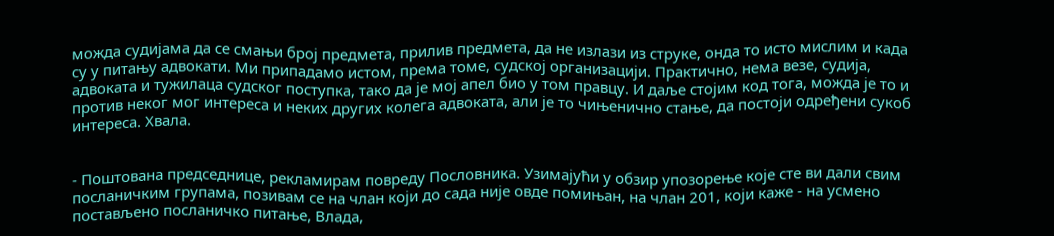можда судијама да се смањи број предмета, прилив предмета, да не излази из струке, онда то исто мислим и када су у питању адвокати. Ми припадамо истом, према томе, судској организацији. Практично, нема везе, судија, адвоката и тужилаца судског поступка, тако да је мој апел био у том правцу. И даље стојим код тога, можда је то и против неког мог интереса и неких других колега адвоката, али је то чињенично стање, да постоји одређени сукоб интереса. Хвала.


- Поштована председнице, рекламирам повреду Пословника. Узимајући у обзир упозорење које сте ви дали свим посланичким групама, позивам се на члан који до сада није овде помињан, на члан 201, који каже - на усмено постављено посланичко питање, Влада,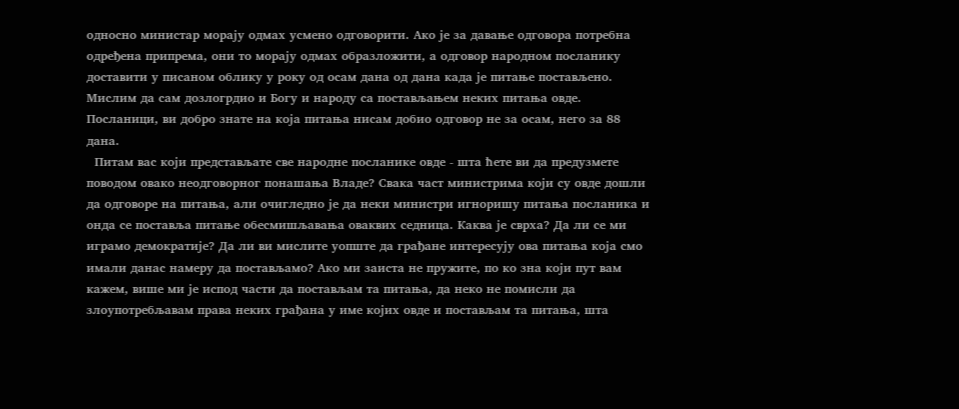односно министар морају одмах усмено одговорити. Ако је за давање одговора потребна одређена припрема, они то морају одмах образложити, а одговор народном посланику доставити у писаном облику у року од осам дана од дана када је питање постављено. Мислим да сам дозлогрдио и Богу и народу са постављањем неких питања овде. Посланици, ви добро знате на која питања нисам добио одговор не за осам, него за 88 дана.
  Питам вас који представљате све народне посланике овде - шта ћете ви да предузмете поводом овако неодговорног понашања Владе? Свака част министрима који су овде дошли да одговоре на питања, али очигледно је да неки министри игноришу питања посланика и онда се поставља питање обесмишљавања оваквих седница. Каква је сврха? Да ли се ми играмо демократије? Да ли ви мислите уопште да грађане интересују ова питања која смо имали данас намеру да постављамо? Ако ми заиста не пружите, по ко зна који пут вам кажем, више ми је испод части да постављам та питања, да неко не помисли да злоупотребљавам права неких грађана у име којих овде и постављам та питања, шта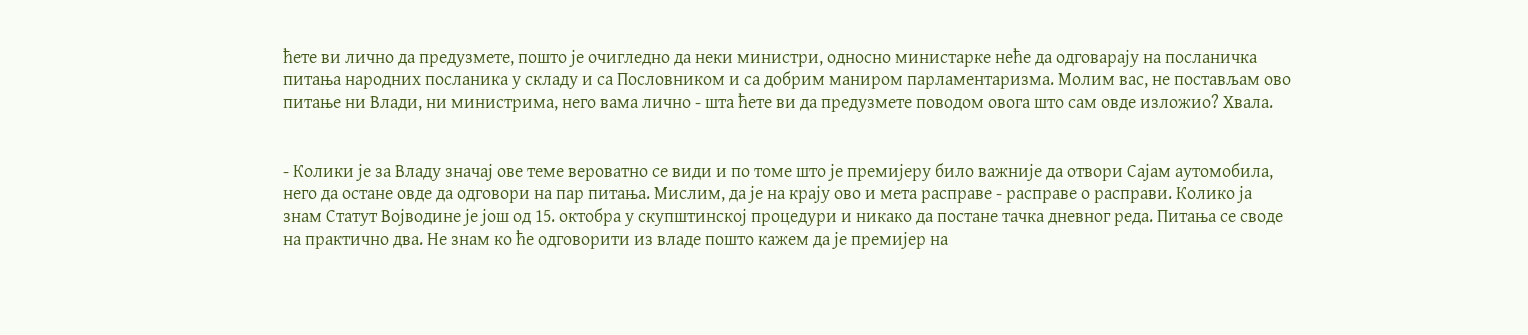ћете ви лично да предузмете, пошто је очигледно да неки министри, односно министарке неће да одговарају на посланичка питања народних посланика у складу и са Пословником и са добрим маниром парламентаризма. Молим вас, не постављам ово питање ни Влади, ни министрима, него вама лично - шта ћете ви да предузмете поводом овога што сам овде изложио? Хвала.


- Колики је за Владу значај ове теме вероватно се види и по томе што је премијеру било важније да отвори Сајам аутомобила, него да остане овде да одговори на пар питања. Мислим, да је на крају ово и мета расправе - расправе о расправи. Колико ја знам Статут Војводине је још од 15. октобра у скупштинској процедури и никако да постане тачка дневног реда. Питања се своде на практично два. Не знам ко ће одговорити из владе пошто кажем да је премијер на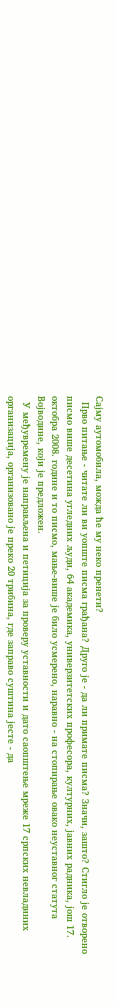Сајму аутомобила, можда ће му неко пренети?
  Прво питање - читате ли ви уопште писма грађана? Друго је - да ли примате писма? Значи, зашто? Стигло је отворено писмо више десетина угледних људи, 64 академика, универзитетских професора, културних, јавних радника, још 17. октобра 2008. године и то писмо, мање-више је било усмерено, наравно - на стопирање овако неуставног статута Војводине, који је предложен.
  У међувремену је направљена и петиција за проверу уставности и дато саопштење мреже 17 српских невладиних организација, организовано је преко 20 трибина, где заправо суштина јесте - да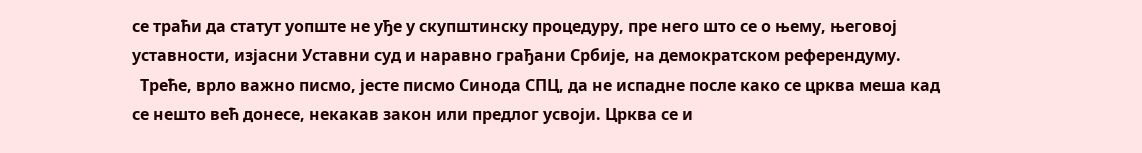се траћи да статут уопште не уђе у скупштинску процедуру, пре него што се о њему, његовој уставности, изјасни Уставни суд и наравно грађани Србије, на демократском референдуму.
  Треће, врло важно писмо, јесте писмо Синода СПЦ, да не испадне после како се црква меша кад се нешто већ донесе, некакав закон или предлог усвоји. Црква се и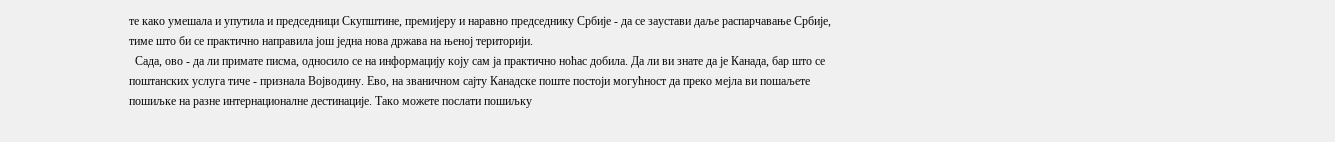те како умешала и упутила и председници Скупштине, премијеру и наравно председнику Србије - да се заустави даље распарчавање Србије, тиме што би се практично направила још једна нова држава на њеној територији.
  Сада, ово - да ли примате писма, односило се на информацију коју сам ја практично ноћас добила. Да ли ви знате да је Канада, бар што се поштанских услуга тиче - признала Војводину. Ево, на званичном сајту Канадске поште постоји могућност да преко мејла ви пошаљете пошиљке на разне интернационалне дестинације. Тако можете послати пошиљку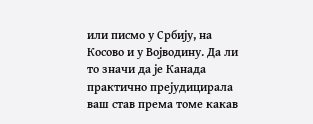или писмо у Србију, на Косово и у Војводину. Да ли то значи да је Канада практично прејудицирала ваш став према томе какав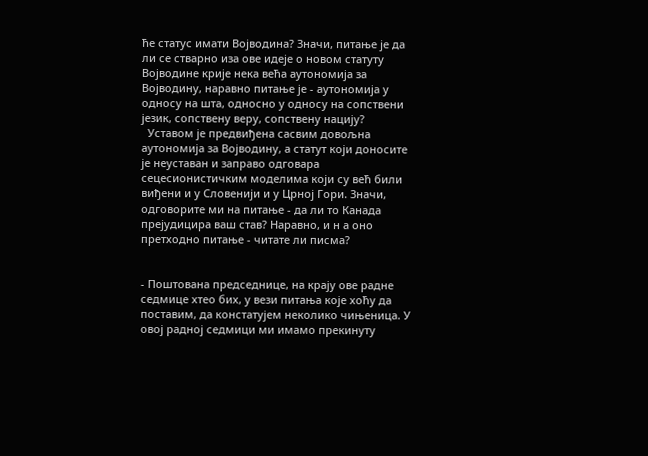ће статус имати Војводина? Значи, питање је да ли се стварно иза ове идеје о новом статуту Војводине крије нека већа аутономија за Војводину, наравно питање је - аутономија у односу на шта, односно у односу на сопствени језик, сопствену веру, сопствену нацију?
  Уставом је предвиђена сасвим довољна аутономија за Војводину, а статут који доносите је неуставан и заправо одговара сецесионистичким моделима који су већ били виђени и у Словенији и у Црној Гори. Значи, одговорите ми на питање - да ли то Канада прејудицира ваш став? Наравно, и н а оно претходно питање - читате ли писма?


- Поштована председнице, на крају ове радне седмице хтео бих, у вези питања које хоћу да поставим, да констатујем неколико чињеница. У овој радној седмици ми имамо прекинуту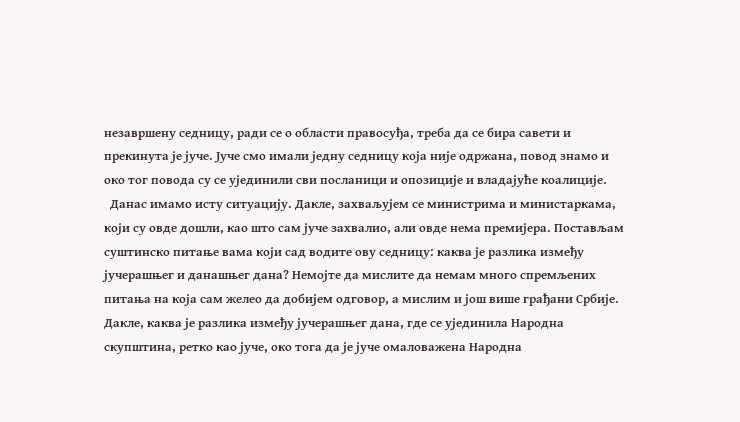незавршену седницу, ради се о области правосуђа, треба да се бира савети и прекинута је јуче. Јуче смо имали једну седницу која није одржана, повод знамо и око тог повода су се ујединили сви посланици и опозиције и владајуће коалиције.
  Данас имамо исту ситуацију. Дакле, захваљујем се министрима и министаркама, који су овде дошли, као што сам јуче захвалио, али овде нема премијера. Постављам суштинско питање вама који сад водите ову седницу: каква је разлика између јучерашњег и данашњег дана? Немојте да мислите да немам много спремљених питања на која сам желео да добијем одговор, а мислим и још више грађани Србије. Дакле, каква је разлика између јучерашњег дана, где се ујединила Народна скупштина, ретко као јуче, око тога да је јуче омаловажена Народна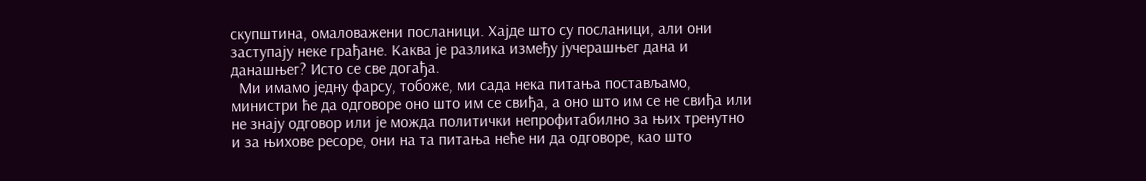скупштина, омаловажени посланици. Хајде што су посланици, али они заступају неке грађане. Каква је разлика између јучерашњег дана и данашњег? Исто се све догађа.
  Ми имамо једну фарсу, тобоже, ми сада нека питања постављамо, министри ће да одговоре оно што им се свиђа, а оно што им се не свиђа или не знају одговор или је можда политички непрофитабилно за њих тренутно и за њихове ресоре, они на та питања неће ни да одговоре, као што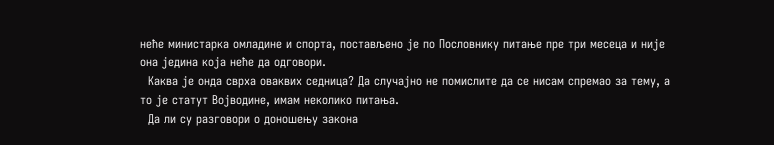неће министарка омладине и спорта, постављено је по Пословнику питање пре три месеца и није она једина која неће да одговори.
  Каква је онда сврха оваквих седница? Да случајно не помислите да се нисам спремао за тему, а то је статут Војводине, имам неколико питања.
  Да ли су разговори о доношењу закона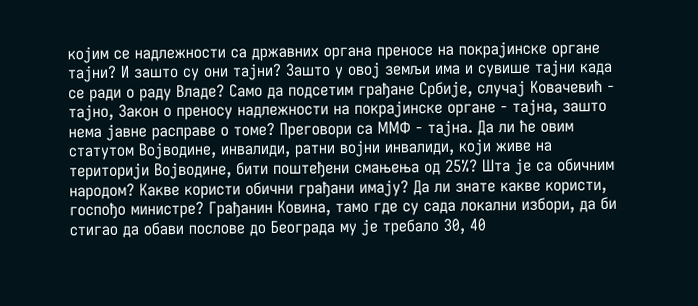којим се надлежности са државних органа преносе на покрајинске органе тајни? И зашто су они тајни? Зашто у овој земљи има и сувише тајни када се ради о раду Владе? Само да подсетим грађане Србије, случај Ковачевић - тајно, Закон о преносу надлежности на покрајинске органе - тајна, зашто нема јавне расправе о томе? Преговори са ММФ - тајна. Да ли ће овим статутом Војводине, инвалиди, ратни војни инвалиди, који живе на територији Војводине, бити поштеђени смањења од 25%? Шта је са обичним народом? Какве користи обични грађани имају? Да ли знате какве користи, госпођо министре? Грађанин Ковина, тамо где су сада локални избори, да би стигао да обави послове до Београда му је требало 30, 40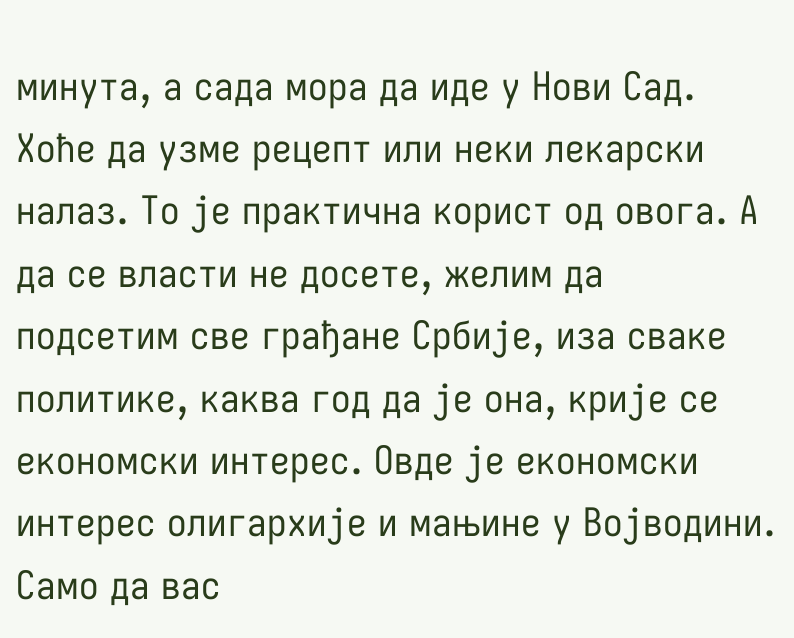минута, а сада мора да иде у Нови Сад. Хоће да узме рецепт или неки лекарски налаз. То је практична корист од овога. А да се власти не досете, желим да подсетим све грађане Србије, иза сваке политике, каква год да је она, крије се економски интерес. Овде је економски интерес олигархије и мањине у Војводини. Само да вас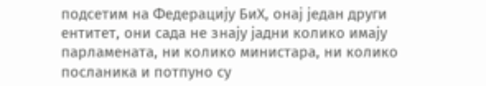подсетим на Федерацију БиХ, онај један други ентитет, они сада не знају јадни колико имају парламената, ни колико министара, ни колико посланика и потпуно су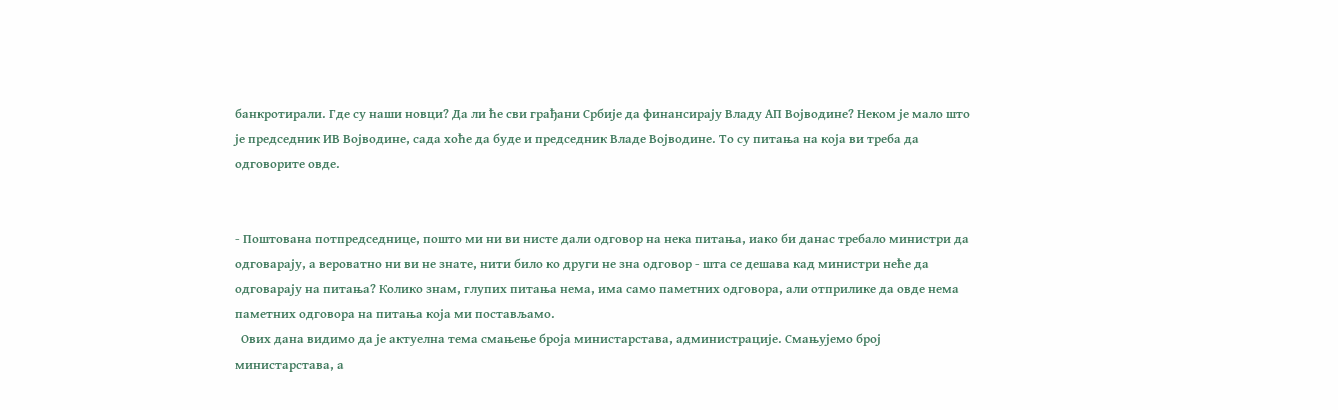банкротирали. Где су наши новци? Да ли ће сви грађани Србије да финансирају Владу АП Војводине? Неком је мало што је председник ИВ Војводине, сада хоће да буде и председник Владе Војводине. То су питања на која ви треба да одговорите овде.


- Поштована потпредседнице, пошто ми ни ви нисте дали одговор на нека питања, иако би данас требало министри да одговарају, а вероватно ни ви не знате, нити било ко други не зна одговор - шта се дешава кад министри неће да одговарају на питања? Колико знам, глупих питања нема, има само паметних одговора, али отприлике да овде нема паметних одговора на питања која ми постављамо.
  Ових дана видимо да је актуелна тема смањење броја министарстава, администрације. Смањујемо број министарстава, а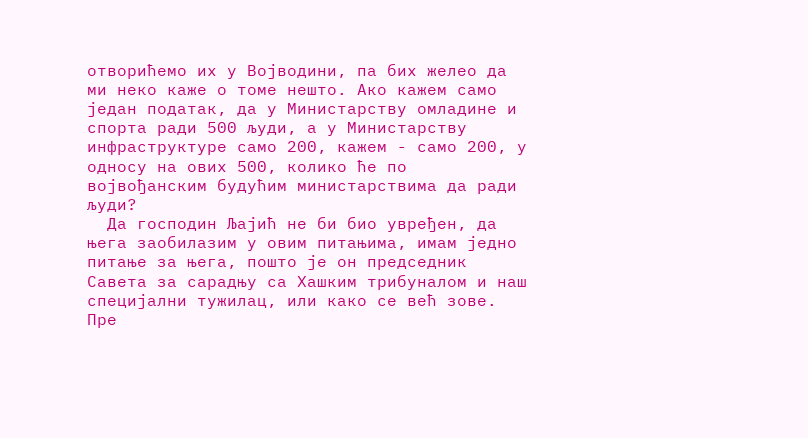отворићемо их у Војводини, па бих желео да ми неко каже о томе нешто. Ако кажем само један податак, да у Министарству омладине и спорта ради 500 људи, а у Министарству инфраструктуре само 200, кажем - само 200, у односу на ових 500, колико ће по војвођанским будућим министарствима да ради људи?
  Да господин Љајић не би био увређен, да њега заобилазим у овим питањима, имам једно питање за њега, пошто је он председник Савета за сарадњу са Хашким трибуналом и наш специјални тужилац, или како се већ зове. Пре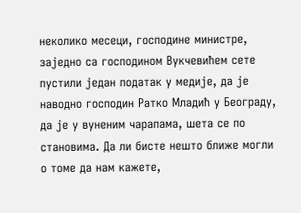неколико месеци, господине министре, заједно са господином Вукчевићем сете пустили један податак у медије, да је наводно господин Ратко Младић у Београду, да је у вуненим чарапама, шета се по становима. Да ли бисте нешто ближе могли о томе да нам кажете,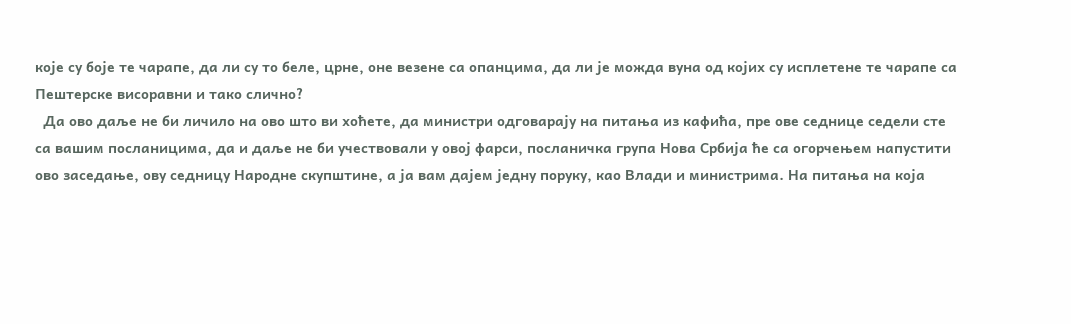које су боје те чарапе, да ли су то беле, црне, оне везене са опанцима, да ли је можда вуна од којих су исплетене те чарапе са Пештерске висоравни и тако слично?
  Да ово даље не би личило на ово што ви хоћете, да министри одговарају на питања из кафића, пре ове седнице седели сте са вашим посланицима, да и даље не би учествовали у овој фарси, посланичка група Нова Србија ће са огорчењем напустити ово заседање, ову седницу Народне скупштине, а ја вам дајем једну поруку, као Влади и министрима. На питања на која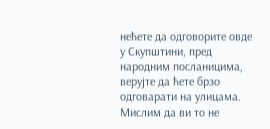нећете да одговорите овде у Скупштини, пред народним посланицима, верујте да ћете брзо одговарати на улицама. Мислим да ви то не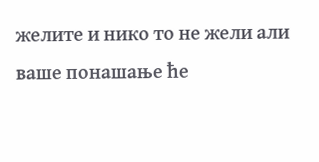желите и нико то не жели али ваше понашање ће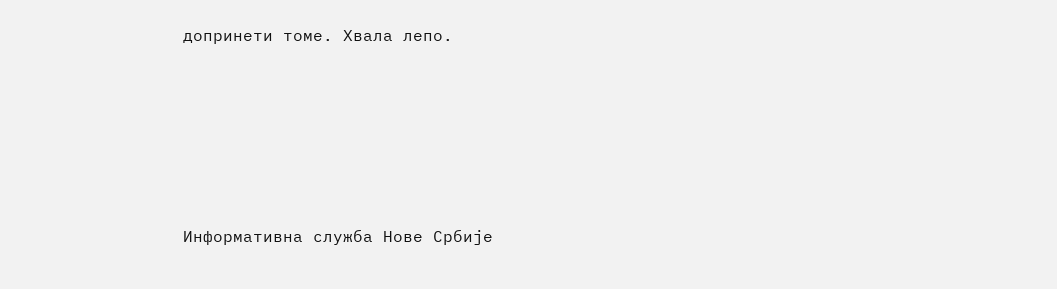допринети томе. Хвала лепо.






Информативна служба Нове Србије